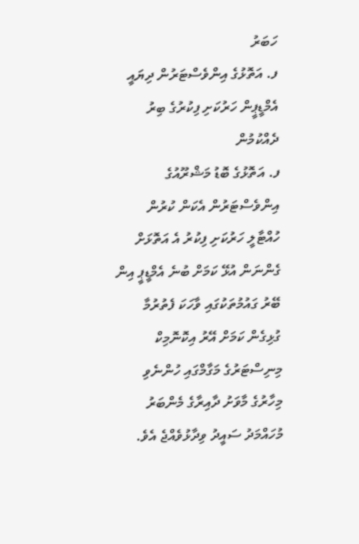ހަބަރު
ފ. އަތޮޅުގެ އިންވެސްޓަރުން ދިޔައީ އެމްޑީޕީން ހަރުކަށި ފިކުރުގެ ބިރު ދެއްކުމުން
ފ. އަތޮޅުގެ ބޮޑު މަޝްރޫއުގެ އިންވެސްޓަރުން އެކަން ކުރުން ހުއްޓާލީ ހަރުކަށި ފިކުރު އެ އަތޮޅަށް ގެންނަން އުޅޭ ކަމަށް ބުނެ އެމްޑީޕީ އިން ބޭރު ގައުމުތަކުގައި ވާހަކަ ފެތުރުމާ ގުޅިގެން ކަމަށް އޭރު އިކޮނޮމިކް މިނިސްޓަރުގެ މަގާމްގައި ހުންނެވި މިހާރުގެ މާވަށު ދާއިރާގެ މެންބަރު މުހައްމަދު ސައީދު ވިދާޅުވެއްޖެ އެވެ.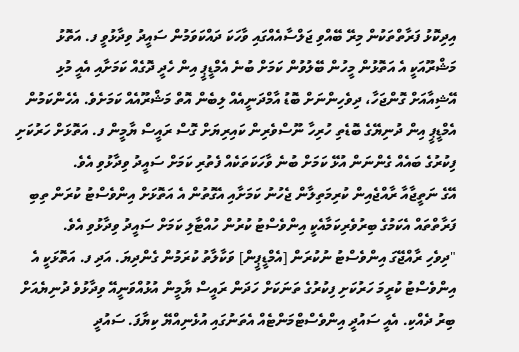އިދިކޮޅު ފަރާތްތަކުން މިރޭ ބޭއްވި ޖަލްސާއެއްގައި ވާހަކަ ދައްކަވަމުން ސައީދު ވިދާޅުވީ ފ. އަތޮޅު މަޝްރޫއަކީ އެ އަތޮޅުން މީހުން ބޭލުވުން ކަމަށް ބުނެ އެމްޑީޕީ އިން ހެދީ ދޮގެއް ކަމަށާއި އެއީ މުޅި އޭޝިއާއަށް ގޮންޖަހާ، ދިވެހިންނަށް ބޮޑު އާމްދަނީއެއް ލިބެން އޮތް މަޝްރޫއެއް ކަމަށެވެ. އެހެންކަމުން އެމްޑީޕީ އިން ދުނިޔޭގެ ބޮޑެތި ހުރިހާ ނޫސްވެރިން ކައިރިޔަށް ގޮސް ރައީސް ޔާމީން ފ. އަތޮޅަށް ހަރުކަށި ފިކުރުގެ ބައެއް ގެންނަން އުޅޭ ކަމަށް ބުނެ ވާހަކަތަކެއް ފެތުރި ކަމަށް ސައީދު ވިދާޅުވި އެވެ.
އޭގެ ނަތީޖާއާ ރާއްޖެއިން ކުރިމަތިލާން ޖެހުނު ކަމަށާއި އެގޮތުން އެ އަތޮޅަށް އިންވެސްޓު ކުރަން ތިބި ފަރާތްތައް އެކަމުގެ ބިރުވެރިކަމާއެކީ އިންވެސްޓު ކުރުން ހުއްޓާލި ކަމަށް ސައީދު ވިދާޅުވި އެވެ.
"ދިވެހި ރާއްޖޭގަ އިންވެސްޓު ނުކުރަން [އެމްޑީޕީން] ވަކާލާތު ކުރަމުން ގެންދިޔަ. އަދި ފ. އަތޮޅަކީ އެ އިންވެސްޓު ކުރީމަ ހަރުކަށި ފިކުރުގެ ތަނަކަށް ހަދަން ރައީސް ޔާމީން އުޅުއްވަނީއޭ ވިދާޅުވެ ދުނިޔެއަށް ބިރު ދެއްކި. އެއީ ސައުދީ އިންވެސްޓްމަންޓެއް އެތަނުގައި އުޅެނިއްޔޭ ކިޔާފަ. ސައުދީ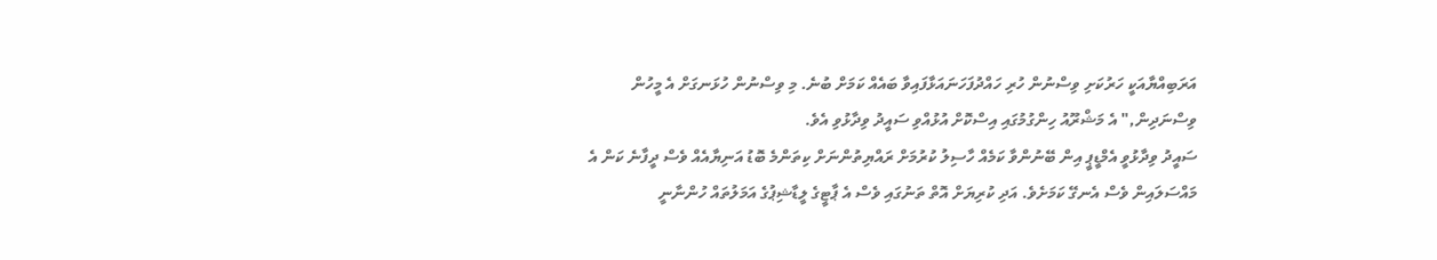އަރަބިއްޔާއަކީ ހަރުކަށި ވިސްނުން ހުރި ހައްދުފަހަނައަޅާފައިވާ ބައެއް ކަމަށް ބުނެ. މި ވިސްނުން ހުޅަނގަށް އެ މީހުން ވިސްނަދިން," އެ މަޝްރޫއު ހިންގުމުގައި އިސްކޮށް އުޅުއްވި ސައީދު ވިދާޅުވި އެވެ.
ސައީދު ވިދާޅުވީ އެމްޑީޕީ އިން ބޭނުންވާ ކަމެއް ހާސިލު ކުރުމަށް ރައްޔިތުންނަށް ކިތަންމެ ބޮޑު އަނިޔާއެއް ވެސް ދީފާނެ ކަން އެ މައްސަލައިން ވެސް އެނގޭ ކަމަށެވެ. އަދި ކުރިޔަށް އޮތް ތަނުގައި ވެސް އެ ޕާޓީގެ ލީޑާޝިޕުގެ އަމަލުތައް ހުންނާނީ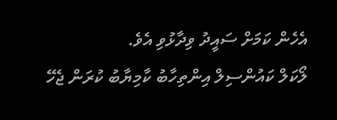އެހެން ކަމަށް ސައީދު ވިދާޅުވި އެވެ.
ލޯކަލް ކައުންސިލް އިންތިހާބު ކާމިޔާބު ކުރަން ޖެހޭ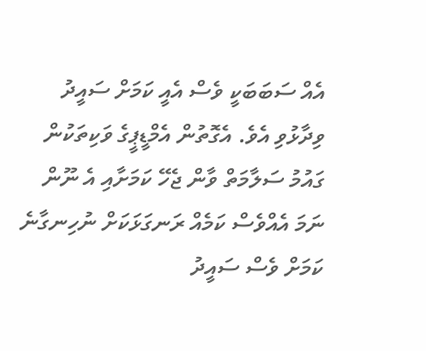އެއް ސަބަބަކީ ވެސް އެއީ ކަމަށް ސައީދު ވިދާޅުވި އެވެ. އެގޮތުން އެމްޑީޕީގެ ވަކިތަކުން ގައުމު ސަލާމަތް ވާން ޖެހޭ ކަމަށާއި އެ ނޫން ނަމަ އެއްވެސް ކަމެއް ރަނގަޅަކަށް ނުހިނގާނެ ކަމަށް ވެސް ސައީދު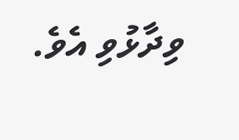ވިދާޅުވި އެވެ.